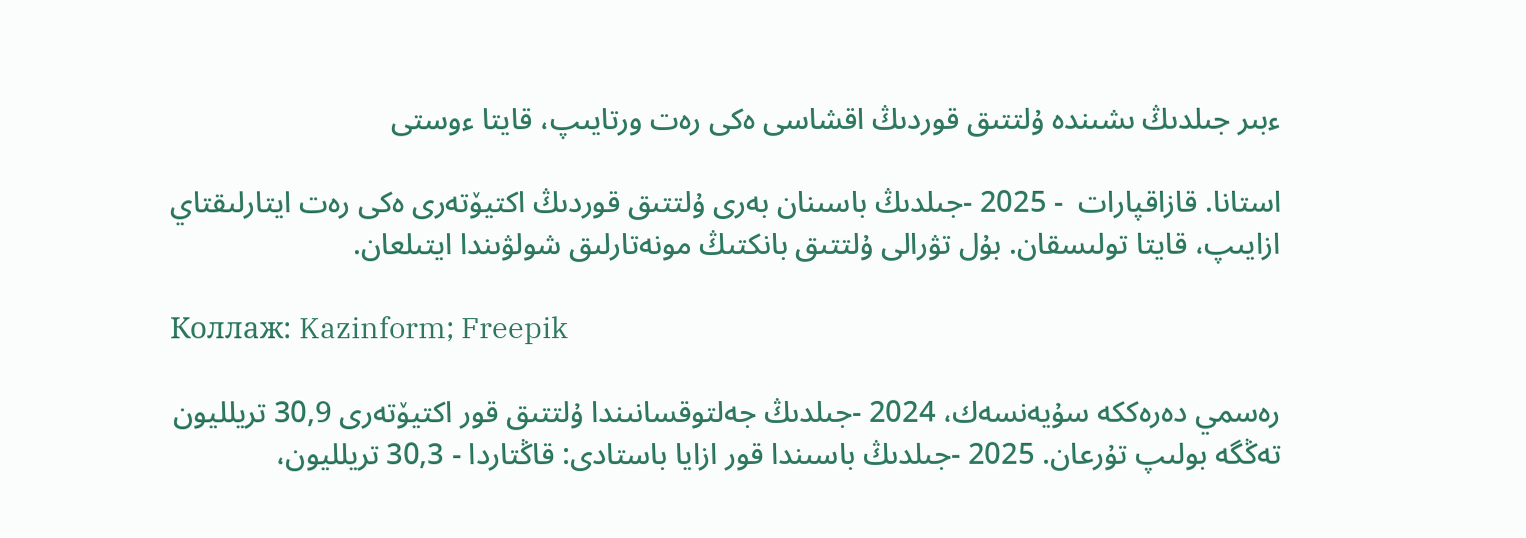ءبىر جىلدىڭ ىشىندە ۇلتتىق قوردىڭ اقشاسى ەكى رەت ورتايىپ، قايتا ءوستى

استانا. قازاقپارات  - 2025 -جىلدىڭ باسىنان بەرى ۇلتتىق قوردىڭ اكتيۆتەرى ەكى رەت ايتارلىقتاي ازايىپ، قايتا تولىسقان. بۇل تۋرالى ۇلتتىق بانكتىڭ مونەتارلىق شولۋىندا ايتىلعان.

Коллаж: Kazinform; Freepik

رەسمي دەرەككە سۇيەنسەك، 2024 -جىلدىڭ جەلتوقسانىندا ۇلتتىق قور اكتيۆتەرى 30,9 تريلليون تەڭگە بولىپ تۇرعان. 2025 -جىلدىڭ باسىندا قور ازايا باستادى: قاڭتاردا - 30,3 تريلليون،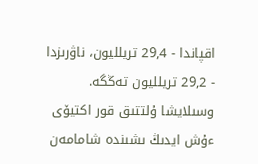اقپاندا - 29,4 تريلليون، ناۋرىزدا - 29,2 تريلليون تەڭگە. وسىلايشا ۇلتتىق قور اكتيۆى ءۇش ايدىڭ ىشىندە شامامەن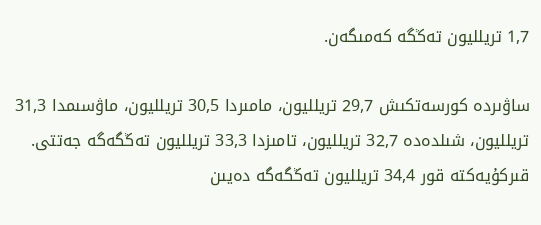1,7 تريلليون تەڭگە كەمىگەن.

ساۋىردە كورسەتكىش 29,7 تريلليون، مامىردا 30,5 تريلليون، ماۋسىمدا 31,3 تريلليون، شىلدەدە 32,7 تريلليون، تامىزدا 33,3 تريلليون تەڭگەگە جەتتى. قىركۇيەكتە قور 34,4 تريلليون تەڭگەگە دەيىن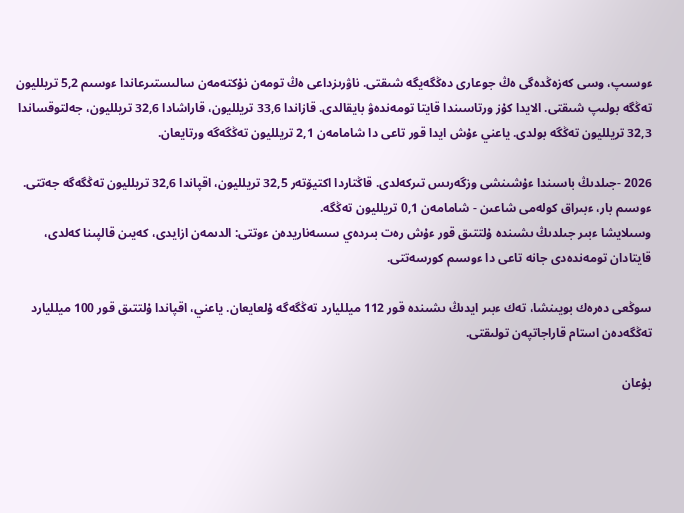ءوسىپ، وسى كەزەڭدەگى ەڭ جوعارى دەڭگەيگە شىقتى. ناۋرىزداعى ەڭ تومەن نۇكتەمەن سالىستىرعاندا ءوسىم 5,2 تريلليون تەڭگە بولىپ شىقتى. الايدا كۇز ورتاسىندا قايتا تومەندەۋ بايقالدى. قازاندا 33,6 تريلليون، قاراشادا 32,6 تريلليون، جەلتوقساندا 32,3 تريلليون تەڭگە بولدى. ياعني ءۇش ايدا قور تاعى دا شامامەن 2,1 تريلليون تەڭگەگە ورتايعان.

2026 -جىلدىڭ باسىندا ءۇشىنشى وزگەرىس تىركەلدى. قاڭتاردا اكتيۆتەر 32,5 تريلليون، اقپاندا 32,6 تريلليون تەڭگەگە جەتتى. ءوسىم بار، ءبىراق كولەمى شاعىن - شامامەن 0,1 تريلليون تەڭگە.
وسىلايشا ءبىر جىلدىڭ ىشىندە ۇلتتىق قور ءۇش رەت بىردەي سسەناريدەن ءوتتى: الدىمەن ازايدى، كەيىن قالپىنا كەلدى، قايتادان تومەندەدى جانە تاعى دا ءوسىم كورسەتتى.

سوڭعى دەرەك بويىنشا، تەك ءبىر ايدىڭ ىشىندە قور 112 ميلليارد تەڭگەگە ۇلعايعان. ياعني، اقپاندا ۇلتتىق قور 100 ميلليارد تەڭگەدەن استام قاراجاتپەن تولىقتى.

بۇعان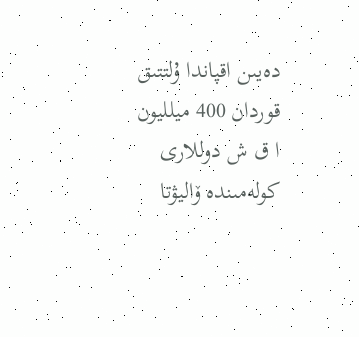دەيىن اقپاندا ۇلتتىق قوردان 400 ميلليون ا ق ش دوللارى كولەمىندە ۆاليۋتا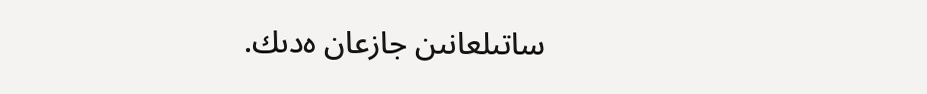ساتىلعانىن جازعان ەدىك.